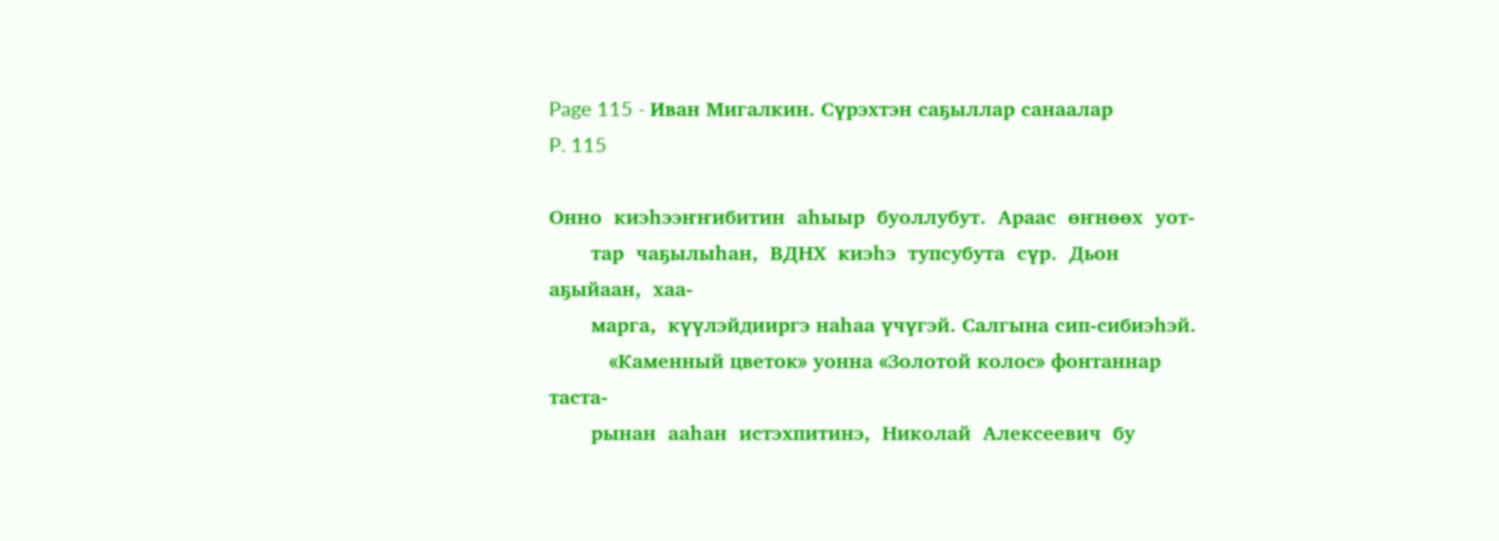Page 115 - Иван Мигалкин. Сүрэхтэн саҕыллар санаалар
P. 115

Онно  киэһээҥҥибитин  аһыыр  буоллубут.  Араас  өҥнөөх  уот-
       тар  чаҕылыһан,  ВДНХ  киэһэ  тупсубута  сүр.  Дьон  аҕыйаан,  хаа-
       марга,  күүлэйдииргэ наһаа үчүгэй. Салгына сип-сибиэһэй.
          «Каменный цветок» уонна «Золотой колос» фонтаннар таста-
       рынан  ааһан  истэхпитинэ,  Николай  Алексеевич  бу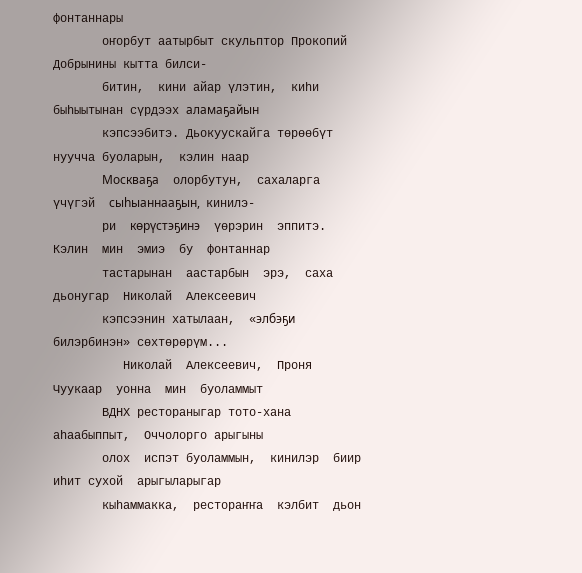фонтаннары
       оҥорбут аатырбыт скульптор Прокопий Добрынины кытта билси-
       битин,  кини айар үлэтин,  киһи быһыытынан сүрдээх аламаҕайын
       кэпсээбитэ. Дьокуускайга төрөөбүт нуучча буоларын,  кэлин наар
       Москваҕа  олорбутун,  сахаларга  үчүгэй  сыһыаннааҕын,  кинилэ-
       ри  көрүстэҕинэ  үөрэрин  эппитэ.  Кэлин  мин  эмиэ  бу  фонтаннар
       тастарынан  аастарбын  эрэ,  саха  дьонугар  Николай  Алексеевич
       кэпсээнин хатылаан,  «элбэҕи билэрбинэн» сөхтөрөрүм...
          Николай  Алексеевич,  Проня  Чуукаар  уонна  мин  буоламмыт
       ВДНХ рестораныгар тото-хана аһаабыппыт,  Оччолорго арыгыны
       олох  испэт буоламмын,  кинилэр  биир  иһит сухой  арыгыларыгар
       кыһаммакка,  рестораҥҥа  кэлбит  дьон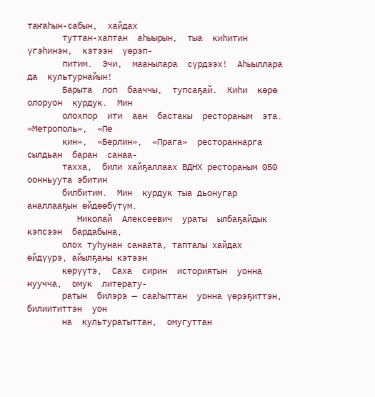таҥаһын-сабын,  хайдах
       туттан-хаптан  аһыырын,  тыа  киһитин  үгэһинэн,  кэтээн  үөрэп-
       питим.  Эчи,  маанылара  сүрдээх!  Аһыыллара  да  культурнайын!
       Барыта  лоп  бааччы,  тупсаҕай.  Киһи  көрө  олоруон  курдук.  Мин
       олохпор  ити  аан  бастакы  рестораным  эта.  «Метрополь»,  «Пе
       кин»,  «Берлин»,  «Прага»  рестораннарга  сылдьан  баран  санаа-
       тахха,  били хайҕаллаах ВДНХ рестораным 050 оонньуута эбитин
       билбитим.  Мин  курдук тыа дьонугар аналлааҕын өйдөөбүтүм.
          Николай  Алексеевич  ураты  ылбаҕайдык  кэпсээн  бардабына,
       олох туһунан санаата, тапталы хайдах өйдүүрэ, айылҕаны кэтээн
       көрүүтэ,  Саха  сирин  историятын  уонна  нуучча,  омук  литерату-
       ратын  билэрэ — сааһыттан  уонна үөрэҕиттэн,  билиититтэн  уон
       на  культуратыттан,  омугуттан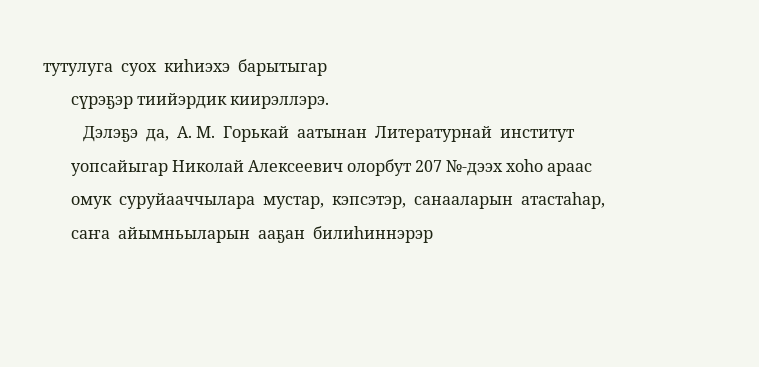тутулуга  суох  киһиэхэ  барытыгар
       сүрэҕэр тиийэрдик киирэллэрэ.
          Дэлэҕэ  да,  А. М.  Горькай  аатынан  Литературнай  институт
       уопсайыгар Николай Алексеевич олорбут 207 №-дээх хоһо араас
       омук  суруйааччылара  мустар,  кэпсэтэр,  санааларын  атастаһар,
       саҥа  айымньыларын  ааҕан  билиһиннэрэр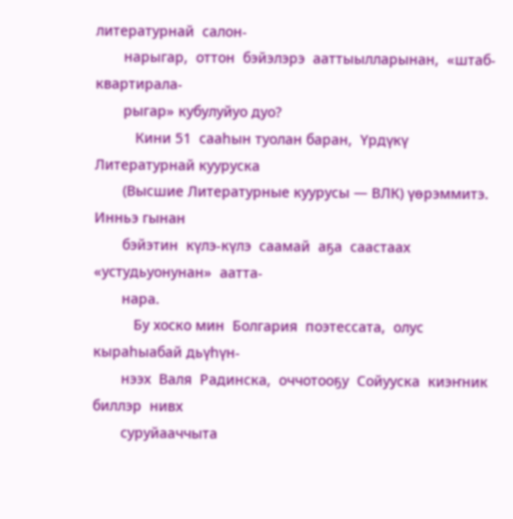литературнай  салон-
       нарыгар,  оттон  бэйэлэрэ  ааттыылларынан,  «штаб-квартирала-
       рыгар» кубулуйуо дуо?
          Кини 51  сааһын туолан баран,  Үрдүкү Литературнай кууруска
       (Высшие Литературные куурусы — ВЛК) үөрэммитэ.  Инньэ гынан
       бэйэтин  күлэ-күлэ  саамай  аҕа  саастаах  «устудьуонунан»  аатта-
       нара.
          Бу хоско мин  Болгария  поэтессата,  олус кыраһыабай дьүһүн-
       нээх  Валя  Радинска,  оччотооҕу  Сойууска  киэҥник  биллэр  нивх
       суруйааччыта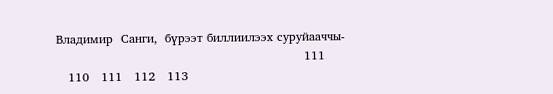Владимир  Санги,  бүрээт биллиилээх суруйааччы-
                                                              111
   110   111   112   113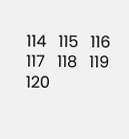114   115   116   117   118   119   120